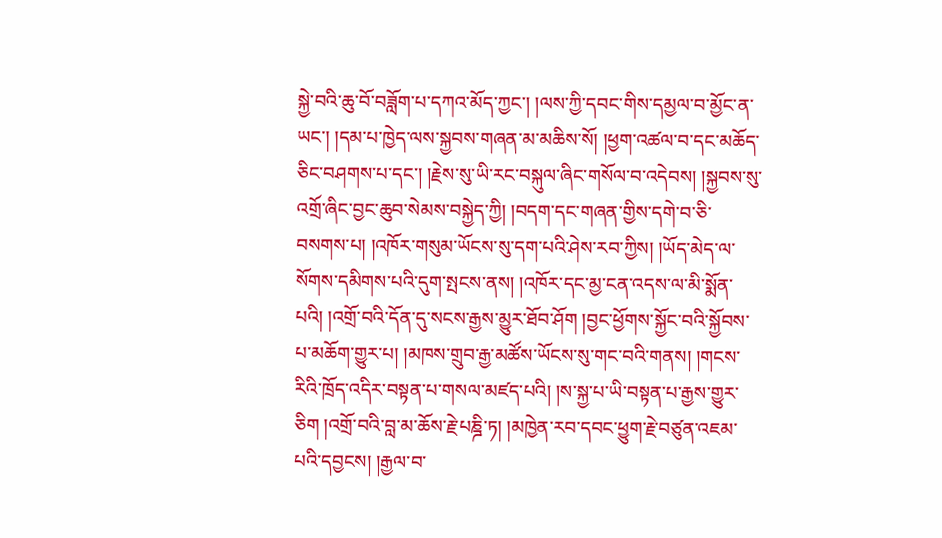སྐྱེ་བའི་ཆུ་བོ་བཟློག་པ་དཀའ་མོད་ཀྱང་། །ལས་ཀྱི་དབང་གིས་དམྱལ་བ་མྱོང་ན་ཡང་། །དམ་པ་ཁྱེད་ལས་སྐྱབས་གཞན་མ་མཆིས་སོ། །ཕྱག་འཚལ་བ་དང་མཆོད་ཅིང་བཤགས་པ་དང་། །རྗེས་སུ་ཡི་རང་བསྐུལ་ཞིང་གསོལ་བ་འདེབས། །སྐྱབས་སུ་འགྲོ་ཞིང་བྱང་ཆུབ་སེམས་བསྐྱེད་ཀྱི། །བདག་དང་གཞན་གྱིས་དགེ་བ་ཅི་བསགས་པ། །འཁོར་གསུམ་ཡོངས་སུ་དག་པའི་ཤེས་རབ་ཀྱིས། །ཡོད་མེད་ལ་སོགས་དམིགས་པའི་དུག་སྤངས་ནས། །འཁོར་དང་མྱ་ངན་འདས་ལ་མི་སྨོན་པའི། །འགྲོ་བའི་དོན་དུ་སངས་རྒྱས་མྱུར་ཐོབ་ཤོག །བྱང་ཕྱོགས་སྐྱོང་བའི་སྐྱོབས་པ་མཆོག་གྱུར་པ། །མཁས་གྲུབ་རྒྱ་མཚོས་ཡོངས་སུ་གང་བའི་གནས། །གངས་རིའི་ཁྲོད་འདིར་བསྟན་པ་གསལ་མཛད་པའི། །ས་སྐྱ་པ་ཡི་བསྟན་པ་རྒྱས་གྱུར་ཅིག །འགྲོ་བའི་བླ་མ་ཆོས་རྗེ་པཎྜི་ཏ། །མཁྱེན་རབ་དབང་ཕྱུག་རྗེ་བཙུན་འཇམ་པའི་དབྱངས། །རྒྱལ་བ་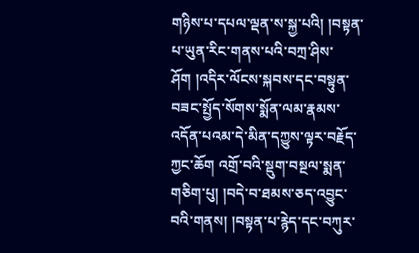གཉིས་པ་དཔལ་ལྡན་ས་སྐྱ་པའི། །བསྟན་པ་ཡུན་རིང་གནས་པའི་བཀྲ་ཤིས་ཤོག །འདིར་ལོངས་སྐབས་དང་བསྟུན་བཟང་སྤྱོད་སོགས་སྨོན་ལམ་རྣམས་འདོན་པའམ་དེ་མིན་དཀྱུས་ལྟར་བརྗོད་ཀྱང་ཆོག འགྲོ་བའི་སྡུག་བསྔལ་སྨན་གཅིག་པུ། །བདེ་བ་ཐམས་ཅད་འབྱུང་བའི་གནས། །བསྟན་པ་རྙེད་དང་བཀུར་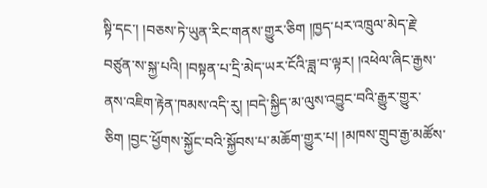སྟི་དང་། །བཅས་ཏེ་ཡུན་རིང་གནས་གྱུར་ཅིག །ཁྱད་པར་འཁྲུལ་མེད་རྗེ་བཙུན་ས་སྐྱ་པའི། །བསྟན་པ་དྲི་མེད་ཡར་ངོའི་ཟླ་བ་ལྟར། །འཕེལ་ཞིང་རྒྱས་ནས་འཇིག་རྟེན་ཁམས་འདི་རུ། །བདེ་སྐྱིད་མ་ལུས་འབྱུང་བའི་རྒྱུར་གྱུར་ཅིག །བྱང་ཕྱོགས་སྐྱོང་བའི་སྐྱོབས་པ་མཆོག་གྱུར་པ། །མཁས་གྲུབ་རྒྱ་མཚོས་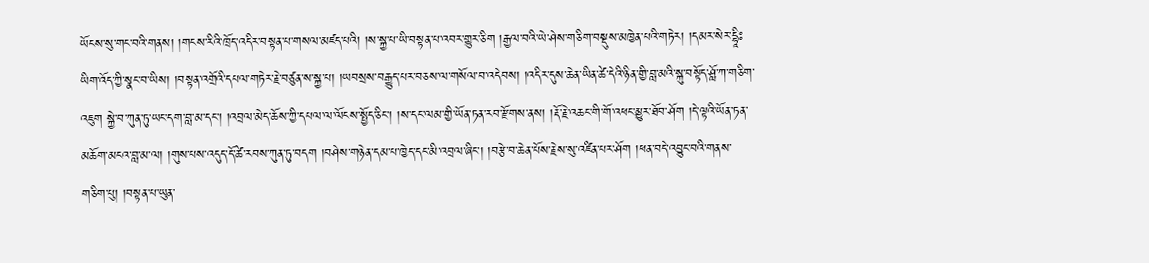ཡོངས་སུ་གང་བའི་གནས། །གངས་རིའི་ཁྲོད་འདིར་བསྟན་པ་གསལ་མཛད་པའི། །ས་སྐྱ་པ་ཡི་བསྟན་པ་འབར་གྱུར་ཅིག །རྒྱལ་བའི་ཡེ་ཤེས་གཅིག་བསྡུས་མཁྱེན་པའི་གཏེར། །དམར་སེར་དྷཱིཿཡིག་འོད་ཀྱི་སྣང་བ་ཡིས། །བསྟན་འགྲོའི་དཔལ་གཏེར་རྗེ་བཙུན་ས་སྐྱ་པ། །ཡབསྲས་བརྒྱུད་པར་བཅས་ལ་གསོལ་བ་འདེབས། །འདིར་དུས་ཆེན་ཡིན་ཚེ་དེའི་ཉིན་གྱི་བླ་མའི་སྐུ་བསྟོད་ཤློ་ཀ་གཅིག་འཇུག སྐྱེ་བ་ཀུན་ཏུ་ཡང་དག་བླ་མ་དང་། །འབྲལ་མེད་ཆོས་ཀྱི་དཔལ་ལ་ལོངས་སྤྱོད་ཅིང་། །ས་དང་ལམ་གྱི་ཡོན་ཏན་རབ་རྫོགས་ནས། །རྡོ་རྗེ་འཆང་གི་གོ་འཕང་མྱུར་ཐོབ་ཤོག །དེ་ལྟའི་ཡོན་ཏན་མཆོག་མངའ་བླ་མ་ལ། །གུས་པས་འདུད་དོ་ཚེ་རབས་ཀུན་ཏུ་བདག །བཤེས་གཉེན་དམ་པ་ཁྱེད་དང་མི་འབྲལ་ཞིང་། །བརྩེ་བ་ཆེན་པོས་རྗེས་སུ་འཛིན་པར་ཤོག །ཕན་བདེ་འབྱུང་བའི་གནས་གཅིག་པུ། །བསྟན་པ་ཡུན་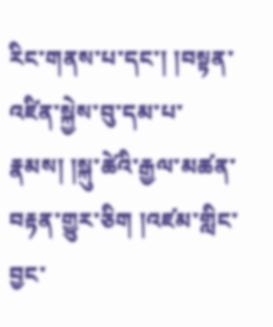རིང་གནས་པ་དང་། །བསྟན་འཛིན་སྐྱེས་བུ་དམ་པ་རྣམས། །སྐུ་ཚེའི་རྒྱལ་མཚན་བརྟན་གྱུར་ཅིག །འཛམ་གླིང་བྱང་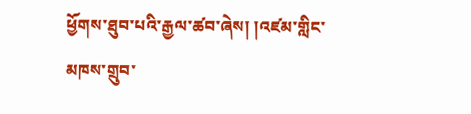ཕྱོགས་ཐུབ་པའི་རྒྱལ་ཚབ་ཞེས། །འཛམ་གླིང་མཁས་གྲུབ་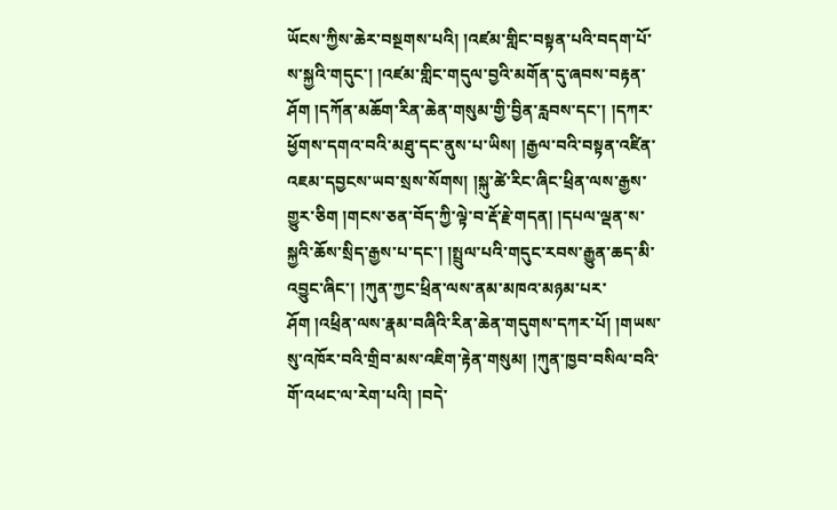ཡོངས་ཀྱིས་ཆེར་བསྔགས་པའི། །འཛམ་གླིང་བསྟན་པའི་བདག་པོ་ས་སྐྱའི་གདུང་། །འཛམ་གླིང་གདུལ་བྱའི་མགོན་དུ་ཞབས་བརྟན་ཤོག །དཀོན་མཆོག་རིན་ཆེན་གསུམ་གྱི་བྱིན་རླབས་དང་། །དཀར་ཕྱོགས་དགའ་བའི་མཐུ་དང་ནུས་པ་ཡིས། །རྒྱལ་བའི་བསྟན་འཛིན་འཇམ་དབྱངས་ཡབ་སྲས་སོགས། །སྐུ་ཚེ་རིང་ཞིང་ཕྲིན་ལས་རྒྱས་གྱུར་ཅིག །གངས་ཅན་བོད་ཀྱི་ལྟེ་བ་རྡོ་རྗེ་གདན། །དཔལ་ལྡན་ས་སྐྱའི་ཆོས་སྲིད་རྒྱས་པ་དང་། །སྤྲུལ་པའི་གདུང་རབས་རྒྱུན་ཆད་མི་འབྱུང་ཞིང་། །ཀུན་ཀྱང་ཕྲིན་ལས་ནམ་མཁའ་མཉམ་པར་ཤོག །འཕྲིན་ལས་རྣམ་བཞིའི་རིན་ཆེན་གདུགས་དཀར་པོ། །གཡས་སུ་འཁོར་བའི་གྲིབ་མས་འཇིག་རྟེན་གསུམ། །ཀུན་ཁྱབ་བསིལ་བའི་གོ་འཕང་ལ་རེག་པའི། །བདེ་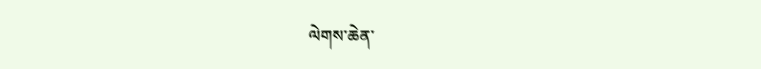ལེགས་ཆེན་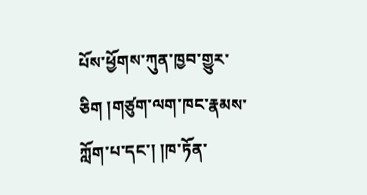པོས་ཕྱོགས་ཀུན་ཁྱབ་གྱུར་ཅིག །གཙུག་ལག་ཁང་རྣམས་ཀློག་པ་དང་། །ཁ་ཏོན་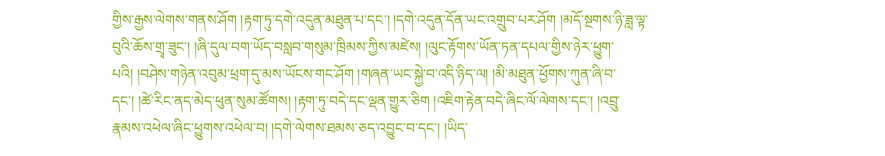གྱིས་རྒྱས་ལེགས་གནས་ཤོག །རྟག་ཏུ་དགེ་འདུན་མཐུན་པ་དང་། །དགེ་འདུན་དོན་ཡང་འགྲུབ་པར་ཤོག །མདོ་སྔགས་ཉི་ཟླ་ལྟ་བུའི་ཆོས་གྲྭ་ཟུང་། །ཞི་དུལ་བག་ཡོད་བསླབ་གསུམ་ཁྲིམས་ཀྱིས་མཛེས། །ལུང་རྟོགས་ཡོན་ཏན་དཔལ་གྱིས་ཉེར་ཕྱུག་པའི། །བཤེས་གཉེན་འབུམ་ཕྲག་དུ་མས་ཡོངས་གང་ཤོག །གཞན་ཡང་སྐྱེ་བ་འདི་ཉིད་ལ། །མི་མཐུན་ཕྱོགས་ཀུན་ཞི་བ་དང་། །ཚེ་རིང་ནད་མེད་ཕུན་སུམ་ཚོགས། །རྟག་ཏུ་བདེ་དང་ལྡན་གྱུར་ཅིག །འཇིག་རྟེན་བདེ་ཞིང་ལོ་ལེགས་དང་། །འབྲུ་རྣམས་འཕེལ་ཞིང་ཕྱུགས་འཕེལ་བ། །དགེ་ལེགས་ཐམས་ཅད་འབྱུང་བ་དང་། །ཡིད་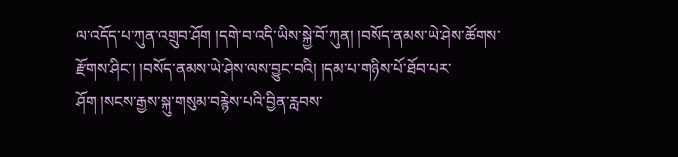ལ་འདོད་པ་ཀུན་འགྲུབ་ཤོག །དགེ་བ་འདི་ཡིས་སྐྱེ་བོ་ཀུན། །བསོད་ནམས་ཡེ་ཤེས་ཚོགས་རྫོགས་ཤིང་། །བསོད་ནམས་ཡེ་ཤེས་ལས་བྱུང་བའི། །དམ་པ་གཉིས་པོ་ཐོབ་པར་ཤོག །སངས་རྒྱས་སྐུ་གསུམ་བརྙེས་པའི་བྱིན་རླབས་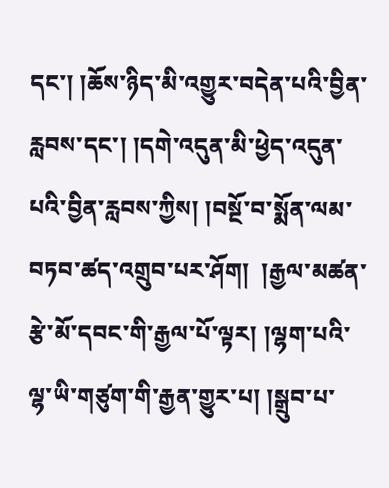དང་། །ཆོས་ཉིད་མི་འགྱུར་བདེན་པའི་བྱིན་རླབས་དང་། །དགེ་འདུན་མི་ཕྱེད་འདུན་པའི་བྱིན་རླབས་ཀྱིས། །བསྔོ་བ་སྨོན་ལམ་བཏབ་ཚད་འགྲུབ་པར་ཤོག།  །རྒྱལ་མཚན་རྩེ་མོ་དབང་གི་རྒྱལ་པོ་ལྟར། །ལྷག་པའི་ལྷ་ཡི་གཙུག་གི་རྒྱན་གྱུར་པ། །སྒྲུབ་པ་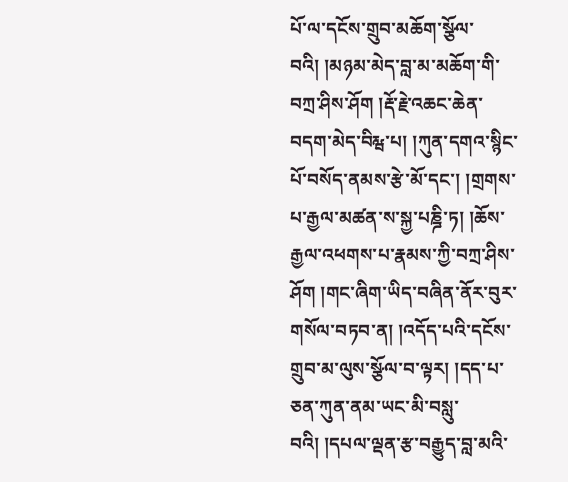པོ་ལ་དངོས་གྲུབ་མཆོག་སྩོལ་བའི། །མཉམ་མེད་བླ་མ་མཆོག་གི་བཀྲ་ཤིས་ཤོག །རྡོ་རྗེ་འཆང་ཆེན་བདག་མེད་བིརྺ་པ། །ཀུན་དགའ་སྙིང་པོ་བསོད་ནམས་རྩེ་མོ་དང་། །གྲགས་པ་རྒྱལ་མཚན་ས་སྐྱ་པཎྜི་ཏ། །ཆོས་རྒྱལ་འཕགས་པ་རྣམས་ཀྱི་བཀྲ་ཤིས་ཤོག །གང་ཞིག་ཡིད་བཞིན་ནོར་བུར་གསོལ་བཏབ་ན། །འདོད་པའི་དངོས་གྲུབ་མ་ལུས་སྩོལ་བ་ལྟར། །དད་པ་ཅན་ཀུན་ནམ་ཡང་མི་བསླུ་བའི། །དཔལ་ལྡན་རྩ་བརྒྱུད་བླ་མའི་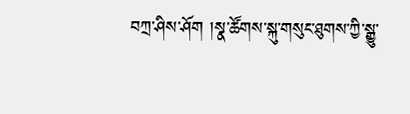བཀྲ་ཤིས་ཤོག །སྣ་ཚོགས་སྐུ་གསུང་ཐུགས་ཀྱི་སྒྱུ་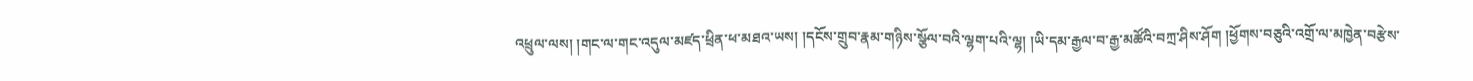འཕྲུལ་ལས། །གང་ལ་གང་འདུལ་མཛད་ཕྲིན་ཕ་མཐའ་ཡས། །དངོས་གྲུབ་རྣམ་གཉིས་སྩོལ་བའི་ལྷག་པའི་ལྷ། །ཡི་དམ་རྒྱལ་བ་རྒྱ་མཚོའི་བཀྲ་ཤིས་ཤོག །ཕྱོགས་བཅུའི་འགྲོ་ལ་མཁྱེན་བརྩེས་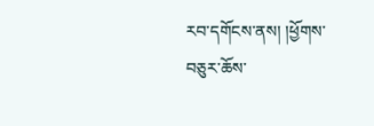རབ་དགོངས་ནས། །ཕྱོགས་བཅུར་ཆོས་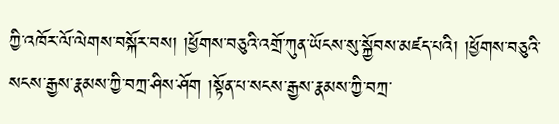ཀྱི་འཁོར་ལོ་ལེགས་བསྐོར་བས། །ཕྱོགས་བཅུའི་འགྲོ་ཀུན་ཡོངས་སུ་སྐྱོབས་མཛད་པའི། །ཕྱོགས་བཅུའི་སངས་རྒྱས་རྣམས་ཀྱི་བཀྲ་ཤིས་ཤོག །སྟོན་པ་སངས་རྒྱས་རྣམས་ཀྱི་བཀྲ་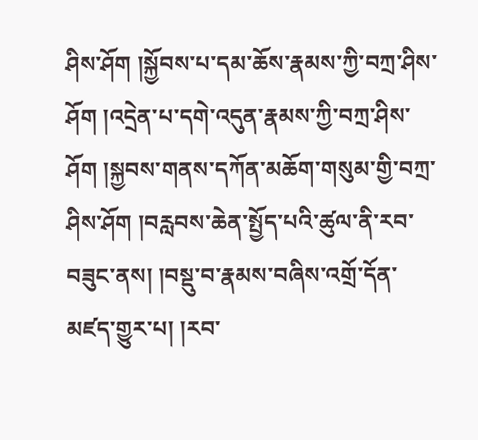ཤིས་ཤོག །སྐྱོབས་པ་དམ་ཆོས་རྣམས་ཀྱི་བཀྲ་ཤིས་ཤོག །འདྲེན་པ་དགེ་འདུན་རྣམས་ཀྱི་བཀྲ་ཤིས་ཤོག །སྐྱབས་གནས་དཀོན་མཆོག་གསུམ་གྱི་བཀྲ་ཤིས་ཤོག །བརླབས་ཆེན་སྤྱོད་པའི་ཚུལ་ནི་རབ་བཟུང་ནས། །བསྡུ་བ་རྣམས་བཞིས་འགྲོ་དོན་མཛད་གྱུར་པ། །རབ་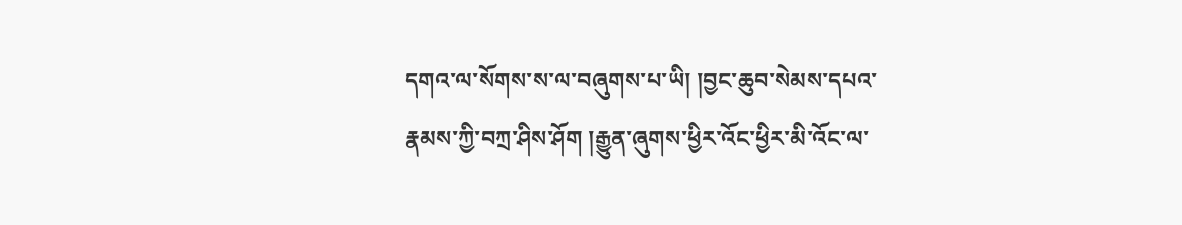དགའ་ལ་སོགས་ས་ལ་བཞུགས་པ་ཡི། །བྱང་ཆུབ་སེམས་དཔའ་རྣམས་ཀྱི་བཀྲ་ཤིས་ཤོག །རྒྱུན་ཞུགས་ཕྱིར་འོང་ཕྱིར་མི་འོང་ལ་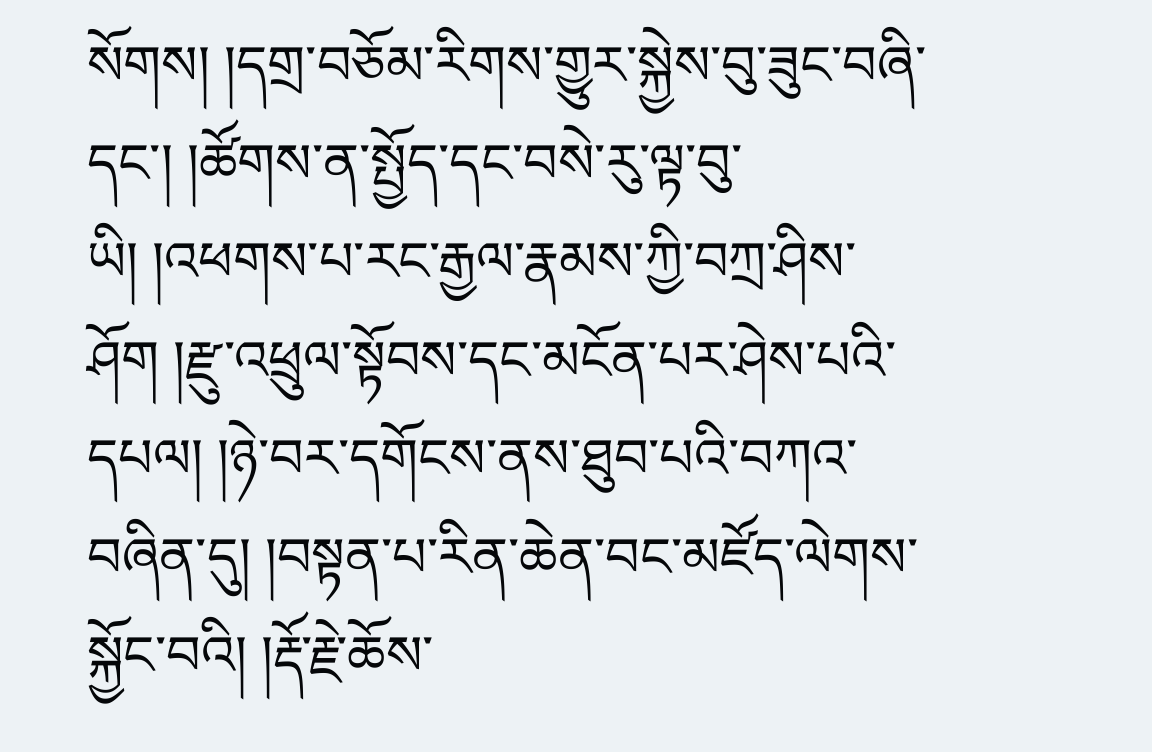སོགས། །དགྲ་བཅོམ་རིགས་གྱུར་སྐྱེས་བུ་ཟུང་བཞི་དང་། །ཚོགས་ན་སྤྱོད་དང་བསེ་རུ་ལྟ་བུ་ཡི། །འཕགས་པ་རང་རྒྱལ་རྣམས་ཀྱི་བཀྲ་ཤིས་ཤོག །རྫུ་འཕྲུལ་སྟོབས་དང་མངོན་པར་ཤེས་པའི་དཔལ། །ཉེ་བར་དགོངས་ནས་ཐུབ་པའི་བཀའ་བཞིན་དུ། །བསྟན་པ་རིན་ཆེན་བང་མཛོད་ལེགས་སྐྱོང་བའི། །རྡོ་རྗེ་ཆོས་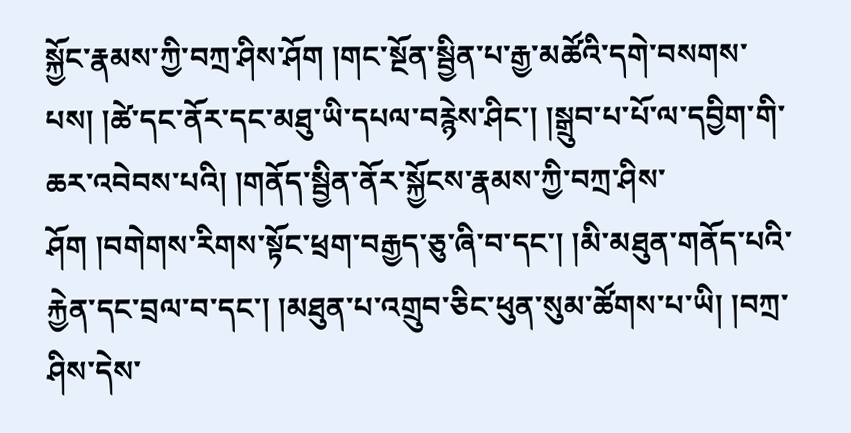སྐྱོང་རྣམས་ཀྱི་བཀྲ་ཤིས་ཤོག །གང་སྔོན་སྦྱིན་པ་རྒྱ་མཚོའི་དགེ་བསགས་པས། །ཚེ་དང་ནོར་དང་མཐུ་ཡི་དཔལ་བརྙེས་ཤིང་། །སྒྲུབ་པ་པོ་ལ་དབྱིག་གི་ཆར་འབེབས་པའི། །གནོད་སྦྱིན་ནོར་སྐྱོངས་རྣམས་ཀྱི་བཀྲ་ཤིས་ཤོག །བགེགས་རིགས་སྟོང་ཕྲག་བརྒྱད་ཅུ་ཞི་བ་དང་། །མི་མཐུན་གནོད་པའི་རྐྱེན་དང་བྲལ་བ་དང་། །མཐུན་པ་འགྲུབ་ཅིང་ཕུན་སུམ་ཚོགས་པ་ཡི། །བཀྲ་ཤིས་དེས་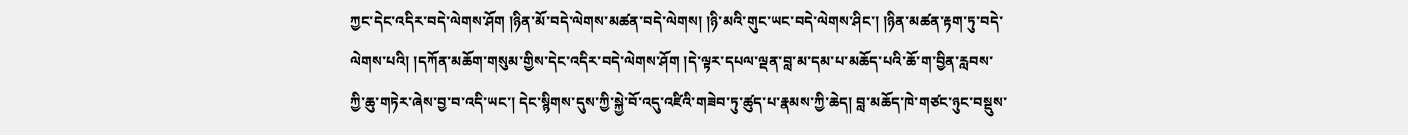ཀྱང་དེང་འདིར་བདེ་ལེགས་ཤོག །ཉིན་མོ་བདེ་ལེགས་མཚན་བདེ་ལེགས། །ཉི་མའི་གུང་ཡང་བདེ་ལེགས་ཤིང་། །ཉིན་མཚན་རྟག་ཏུ་བདེ་ལེགས་པའི། །དཀོན་མཆོག་གསུམ་གྱིས་དེང་འདིར་བདེ་ལེགས་ཤོག །དེ་ལྟར་དཔལ་ལྡན་བླ་མ་དམ་པ་མཆོད་པའི་ཆོ་ག་བྱིན་རླབས་ཀྱི་ཆུ་གཏེར་ཞེས་བྱ་བ་འདི་ཡང་། དེང་སྙིགས་དུས་ཀྱི་སྐྱེ་བོ་འདུ་འཛིའི་གཟེབ་ཏུ་ཚུད་པ་རྣམས་ཀྱི་ཆེད། བླ་མཆོད་ཁེ་གཙང་ཉུང་བསྡུས་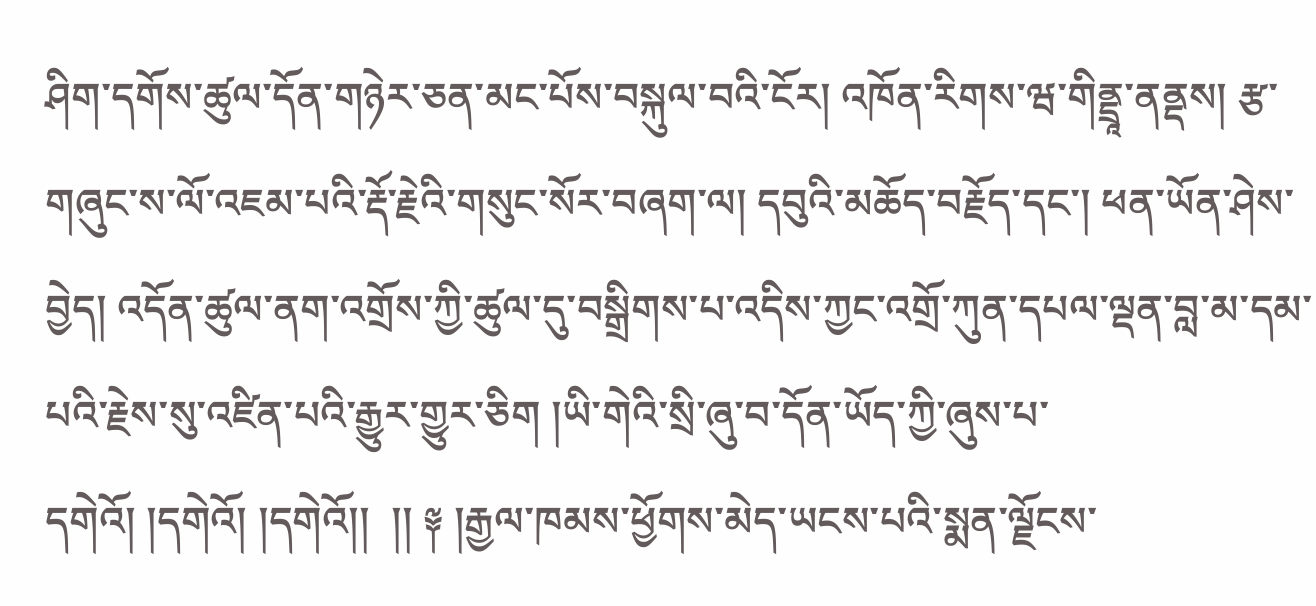ཤིག་དགོས་ཚུལ་དོན་གཉེར་ཅན་མང་པོས་བསྐུལ་བའི་ངོར། འཁོན་རིགས་ཝ་གིནྡྲཱ་ནནྡས། རྩ་གཞུང་ས་ལོ་འཇམ་པའི་རྡོ་རྗེའི་གསུང་སོར་བཞག་ལ། དབུའི་མཆོད་བརྗོད་དང་། ཕན་ཡོན་ཤེས་བྱེད། འདོན་ཚུལ་ནག་འགྲོས་ཀྱི་ཚུལ་དུ་བསྒྲིགས་པ་འདིས་ཀྱང་འགྲོ་ཀུན་དཔལ་ལྡན་བླ་མ་དམ་པའི་རྗེས་སུ་འཛིན་པའི་རྒྱུར་གྱུར་ཅིག །ཡི་གེའི་སྲི་ཞུ་བ་དོན་ཡོད་ཀྱི་ཞུས་པ་དགེའོ། །དགེའོ། །དགེའོ།།  །། ༈ །རྒྱལ་ཁམས་ཕྱོགས་མེད་ཡངས་པའི་སྨན་ལྗོངས་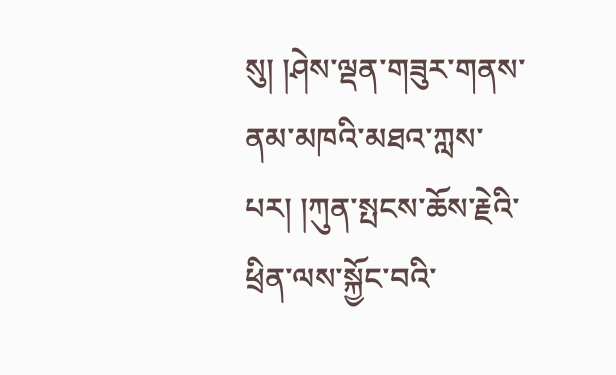སུ། །ཤེས་ལྡན་གཟུར་གནས་ནམ་མཁའི་མཐའ་ཀླས་པར། །ཀུན་སྤངས་ཆོས་རྗེའི་ཕྲིན་ལས་སྐྱོང་བའི་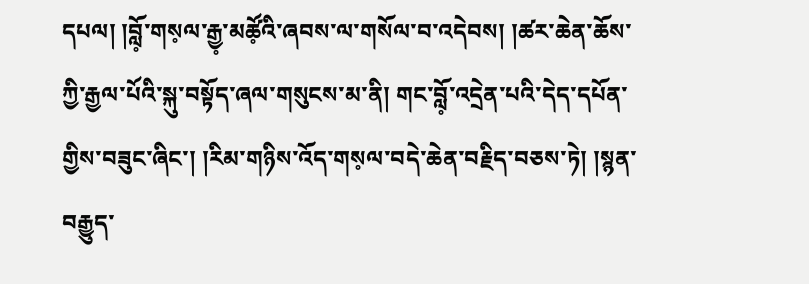དཔལ། །བློ༷་གས༷ལ་རྒྱ༷་མཚོ༷འི་ཞབས་ལ་གསོལ་བ་འདེབས། །ཚར་ཆེན་ཆོས་ཀྱི་རྒྱལ་པོའི་སྐུ་བསྟོད་ཞལ་གསུངས་མ་ནི། གང་བློ༷་འདྲེན་པའི་དེད་དཔོན་གྱིས་བཟུང་ཞིང་། །རིམ་གཉིས་འོད་གས༷ལ་བདེ་ཆེན་བརྗིད་བཅས་ཏེ། །སྙན་བརྒྱུད་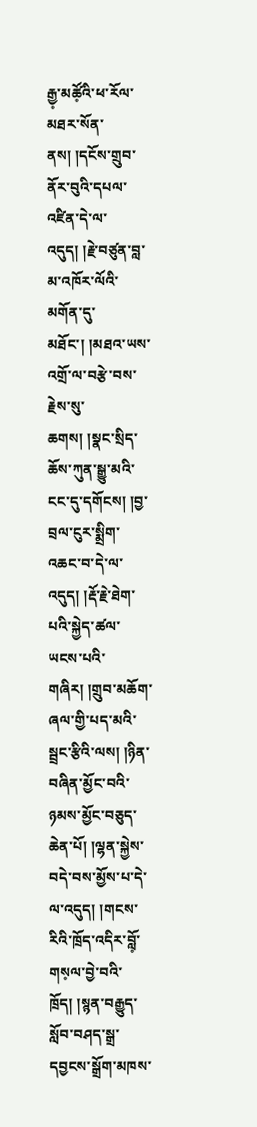རྒྱ༷་མཚོ༷འི་ཕ་རོལ་མཐར་སོན་ནས། །དངོས་གྲུབ་ནོར་བུའི་དཔལ་འཛིན་དེ་ལ་འདུད། །རྗེ་བཙུན་བླ་མ་འཁོར་ལོའི་མགོན་དུ་མཐོང་། །མཐའ་ཡས་འགྲོ་ལ་བརྩེ་བས་རྗེས་སུ་ཆགས། །སྣང་སྲིད་ཆོས་ཀུན་སྒྱུ་མའི་ངང་དུ་དགོངས། །བྱ་བྲལ་ངུར་སྨྲིག་འཆང་བ་དེ་ལ་འདུད། །རྡོ་རྗེ་ཐེག་པའི་སྐྱེད་ཚལ་ཡངས་པའི་གཞིར། །གྲུབ་མཆོག་ཞལ་གྱི་པད་མའི་སྦྲང་རྩིའི་ལས། །ཉིན་བཞིན་མྱོང་བའི་ཉམས་མྱོང་བཅུད་ཆེན་པོ། །ལྷན་སྐྱེས་བདེ་བས་མྱོས་པ་དེ་ལ་འདུད། །གངས་རིའི་ཁྲོད་འདིར་བློ༷་གས༷ལ་བྱེ་བའི་ཁྲོད། །སྙན་བརྒྱུད་སློབ་བཤད་སྒྲ་དབྱངས་སྒྲོག་མཁས་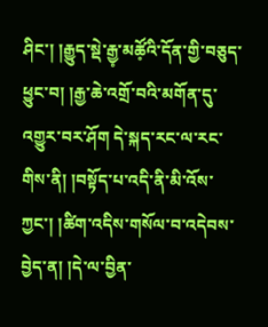ཤིང་། །རྒྱུད་སྡེ་རྒྱ༷་མཚོ༷འི་དོན་གྱི་བཅུད་ཕྱུང་བ། །རྒྱ་ཆེ་འགྲོ་བའི་མགོན་དུ་འགྱུར་བར་ཤོག དེ་སྐད་རང་ལ་རང་གིས་ནི། །བསྟོད་པ་འདི་ནི་མི་འོས་ཀྱང་། །ཚིག་འདིས་གསོལ་བ་འདེབས་བྱེད་ན། །དེ་ལ་བྱིན་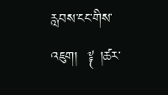རླབས་ངང་གིས་འཇུག།  ༈ །ཚར་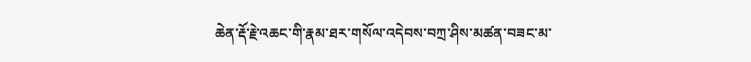ཆེན་རྡོ་རྗེ་འཆང་གི་རྣམ་ཐར་གསོལ་འདེབས་བཀྲ་ཤིས་མཚན་བཟང་མ་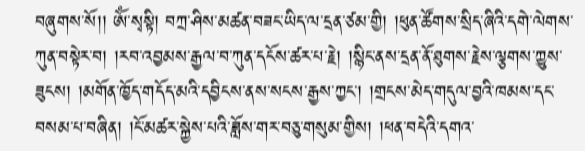བཞུགས་སོ།། ཨོཾ་སྭསྟི། བཀྲ་ཤིས་མཚན་བཟང་ཡིད་ལ་དྲན་ཙམ་གྱི། །ཕུན་ཚོགས་སྲིད་ཞིའི་དགེ་ལེགས་ཀུན་བསྟེར་བ། །རབ་འབྱམས་རྒྱལ་བ་ཀུན་དངོས་ཚར་པ་རྗེ། །སྙིང་ནས་དྲན་ནོ་ཐུགས་རྗེས་ལྕགས་ཀྱུས་ཟུངས། །མགོན་ཁྱོད་གདོད་མའི་དབྱིངས་ནས་སངས་རྒྱས་ཀྱང་། །གྲངས་མེད་གདུལ་བྱའི་ཁམས་དང་བསམ་པ་བཞིན། །ངོ་མཚར་སྐྱེས་པའི་ཟློས་གར་བཅུ་གསུམ་གྱིས། །ཕན་བདེའི་དགའ་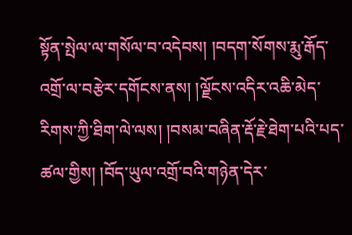སྟོན་སྤེལ་ལ་གསོལ་བ་འདེབས། །བདག་སོགས་རྨུ་རྒོད་འགྲོ་ལ་བརྩེར་དགོངས་ནས། །ལྗོངས་འདིར་འཆི་མེད་རིགས་ཀྱི་ཐིག་ལེ་ལས། །བསམ་བཞིན་རྡོ་རྗེ་ཐེག་པའི་པད་ཚལ་གྱིས། །བོད་ཡུལ་འགྲོ་བའི་གཉེན་དེར་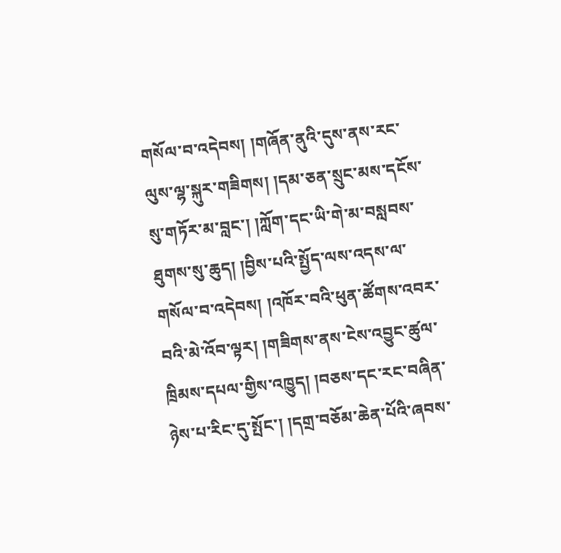གསོལ་བ་འདེབས། །གཞོན་ནུའི་དུས་ནས་རང་ལུས་ལྷ་སྐུར་གཟིགས། །དམ་ཅན་སྲུང་མས་དངོས་སུ་གཏོར་མ་བླང་། །ཀློག་དང་ཡི་གེ་མ་བསླབས་ཐུགས་སུ་ཆུད། །བྱིས་པའི་སྤྱོད་ལས་འདས་ལ་གསོལ་བ་འདེབས། །འཁོར་བའི་ཕུན་ཚོགས་འབར་བའི་མེ་འོབ་ལྟར། །གཟིགས་ནས་ངེས་འབྱུང་ཚུལ་ཁྲིམས་དཔལ་གྱིས་འཁྱུད། །བཅས་དང་རང་བཞིན་ཉེས་པ་རིང་དུ་སྤོང་། །དགྲ་བཅོམ་ཆེན་པོའི་ཞབས་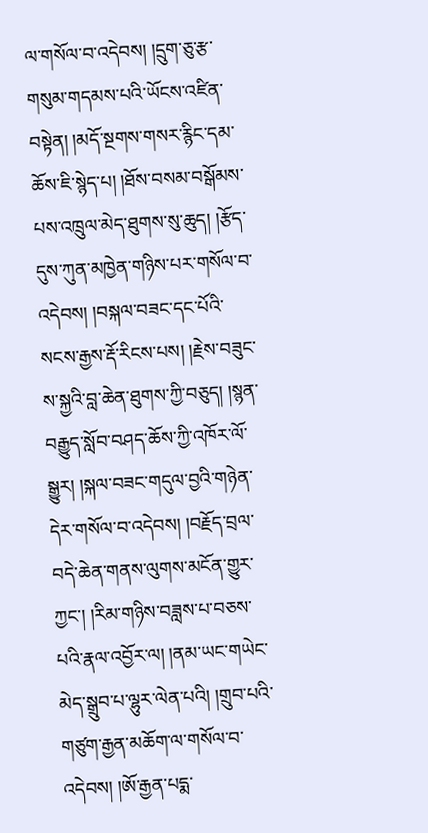ལ་གསོལ་བ་འདེབས། །དྲུག་ཅུ་རྩ་གསུམ་གདམས་པའི་ཡོངས་འཛིན་བསྟེན། །མདོ་སྔགས་གསར་རྙིང་དམ་ཆོས་ཇི་སྙེད་པ། །ཐོས་བསམ་བསྒོམས་པས་འཁྲུལ་མེད་ཐུགས་སུ་ཆུད། །རྩོད་དུས་ཀུན་མཁྱེན་གཉིས་པར་གསོལ་བ་འདེབས། །བསྐལ་བཟང་དང་པོའི་སངས་རྒྱས་རྡོ་རིངས་པས། །རྗེས་བཟུང་ས་སྐྱའི་བླ་ཆེན་ཐུགས་ཀྱི་བཅུད། །སྙན་བརྒྱུད་སློབ་བཤད་ཆོས་ཀྱི་འཁོར་ལོ་སྒྱུར། །སྐལ་བཟང་གདུལ་བྱའི་གཉེན་དེར་གསོལ་བ་འདེབས། །བརྗོད་བྲལ་བདེ་ཆེན་གནས་ལུགས་མངོན་གྱུར་ཀྱང་། །རིམ་གཉིས་བཟླས་པ་བཅས་པའི་རྣལ་འབྱོར་ལ། །ནམ་ཡང་གཡེང་མེད་སྒྲུབ་པ་ལྷུར་ལེན་པའི། །གྲུབ་པའི་གཙུག་རྒྱན་མཆོག་ལ་གསོལ་བ་འདེབས། །ཨོ་རྒྱན་པདྨ་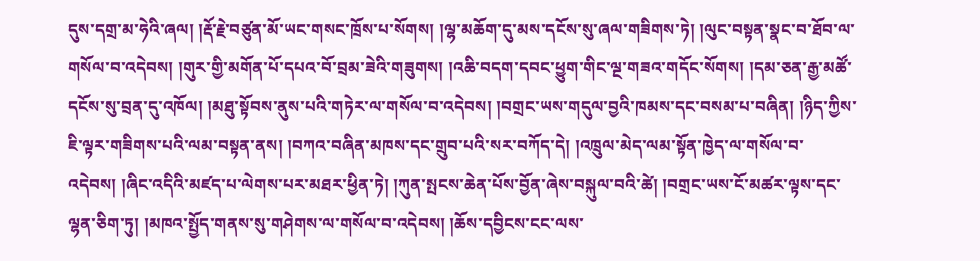དུས་དགྲ་མ་ཧེའི་ཞལ། །རྡོ་རྗེ་བཙུན་མོ་ཡང་གསང་ཁྲོས་པ་སོགས། །ལྷ་མཆོག་དུ་མས་དངོས་སུ་ཞལ་གཟིགས་ཏེ། །ལུང་བསྟན་སྣང་བ་ཐོབ་ལ་གསོལ་བ་འདེབས། །གུར་གྱི་མགོན་པོ་དཔའ་བོ་བྲམ་ཟེའི་གཟུགས། །འཆི་བདག་དབང་ཕྱུག་གིང་ལྔ་གཟའ་གདོང་སོགས། །དམ་ཅན་རྒྱ་མཚོ་དངོས་སུ་བྲན་དུ་འཁོལ། །མཐུ་སྟོབས་ནུས་པའི་གཏེར་ལ་གསོལ་བ་འདེབས། །བགྲང་ཡས་གདུལ་བྱའི་ཁམས་དང་བསམ་པ་བཞིན། །ཉིད་ཀྱིས་ཇི་ལྟར་གཟིགས་པའི་ལམ་བསྟན་ནས། །བཀའ་བཞིན་མཁས་དང་གྲུབ་པའི་སར་བཀོད་དེ། །འཁྲུལ་མེད་ལམ་སྟོན་ཁྱེད་ལ་གསོལ་བ་འདེབས། །ཞིང་འདིའི་མཛད་པ་ལེགས་པར་མཐར་ཕྱིན་ཏེ། །ཀུན་སྤངས་ཆེན་པོས་བྱོན་ཞེས་བསྐུལ་བའི་ཚེ། །བགྲང་ཡས་ངོ་མཚར་ལྟས་དང་ལྷན་ཅིག་ཏུ། །མཁའ་སྤྱོད་གནས་སུ་གཤེགས་ལ་གསོལ་བ་འདེབས། །ཆོས་དབྱིངས་ངང་ལས་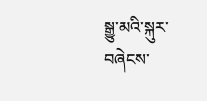སྒྱུ་མའི་སྐུར་བཞེངས་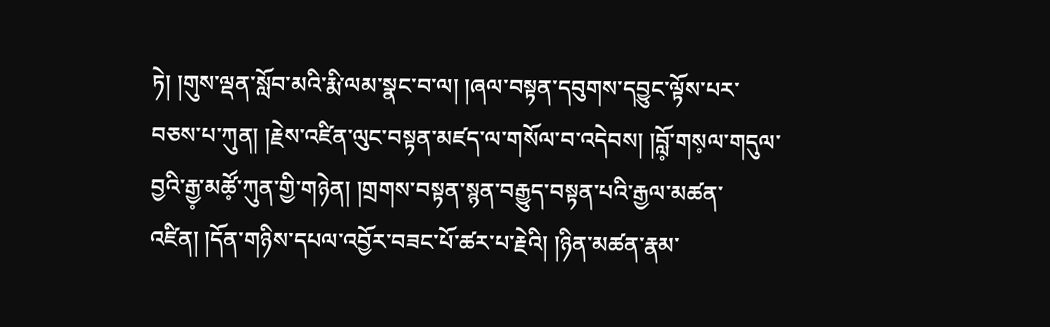ཏེ། །གུས་ལྡན་སློབ་མའི་རྨི་ལམ་སྣང་བ་ལ། །ཞལ་བསྟན་དབུགས་དབྱུང་ལྟོས་པར་བཅས་པ་ཀུན། །རྗེས་འཛིན་ལུང་བསྟན་མཛད་ལ་གསོལ་བ་འདེབས། །བློ༷་གས༷ལ་གདུལ་བྱའི་རྒྱ༷་མཚོ༷་ཀུན་གྱི་གཉེན། །གྲགས་བསྟན་སྙན་བརྒྱུད་བསྟན་པའི་རྒྱལ་མཚན་འཛིན། །དོན་གཉིས་དཔལ་འབྱོར་བཟང་པོ་ཚར་པ་རྗེའི། །ཉིན་མཚན་རྣམ་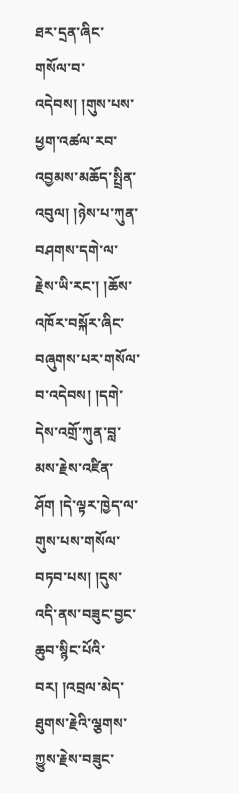ཐར་དྲན་ཞིང་གསོལ་བ་འདེབས། །གུས་པས་ཕྱག་འཚལ་རབ་འབྱམས་མཆོད་སྤྲིན་འབུལ། །ཉེས་པ་ཀུན་བཤགས་དགེ་ལ་རྗེས་ཡི་རང་། །ཆོས་འཁོར་བསྐོར་ཞིང་བཞུགས་པར་གསོལ་བ་འདེབས། །དགེ་དེས་འགྲོ་ཀུན་བླ་མས་རྗེས་འཛིན་ཤོག །དེ་ལྟར་ཁྱེད་ལ་གུས་པས་གསོལ་བཏབ་པས། །དུས་འདི་ནས་བཟུང་བྱང་ཆུབ་སྙིང་པོའི་བར། །འབྲལ་མེད་ཐུགས་རྗེའི་ལྕགས་ཀྱུས་རྗེས་བཟུང་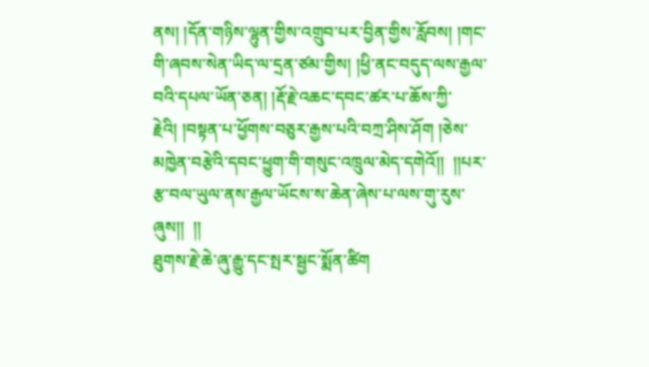ནས། །དོན་གཉིས་ལྷུན་གྱིས་འགྲུབ་པར་བྱིན་གྱིས་རློབས། །གང་གི་ཞབས་སེན་ཡིད་ལ་དྲན་ཙམ་གྱིས། །ཕྱི་ནང་བདུད་ལས་རྒྱལ་བའི་དཔལ་ཡོན་ཅན། །རྡོ་རྗེ་འཆང་དབང་ཚར་པ་ཆོས་ཀྱི་རྗེའི། །བསྟན་པ་ཕྱོགས་བཅུར་རྒྱས་པའི་བཀྲ་ཤིས་ཤོག །ཅེས་མཁྱེན་བརྩེའི་དབང་ཕྱུག་གི་གསུང་འཁྲུལ་མེད་དགེའོ།།  །།པར་རྩ་བལ་ཡུལ་ནས་རྒྱལ་ཡོངས་ས་ཆེན་ཞེས་པ་ལས་གུ་རུས་ཞུས།།  །།
ཐུགས་རྗེ་ཆེ་ཞུ་རྒྱུ་དང་སྤར་སྦྱང་སྨོན་ཚིག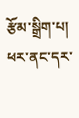རྩོམ་སྒྲིག་པ། ཕར་ནང་དར་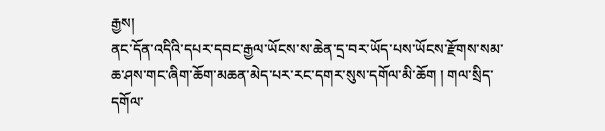རྒྱས།
ནང་དོན་འདིའི་དཔར་དབང་རྒྱལ་ཡོངས་ས་ཆེན་དྲ་བར་ཡོད་པས་ཡོངས་རྫོགས་སམ་ཆ་ཤས་གང་ཞིག་ཆོག་མཆན་མེད་པར་རང་དགར་སུས་དགོལ་མི་ཆོག ། གལ་སྲིད་དགོལ་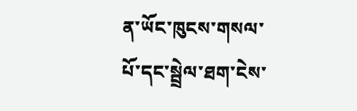ན་ཡོང་ཁུངས་གསལ་པོ་དང་སྦྲེལ་ཐག་ངེས་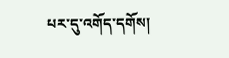པར་དུ་འགོད་དགོས།